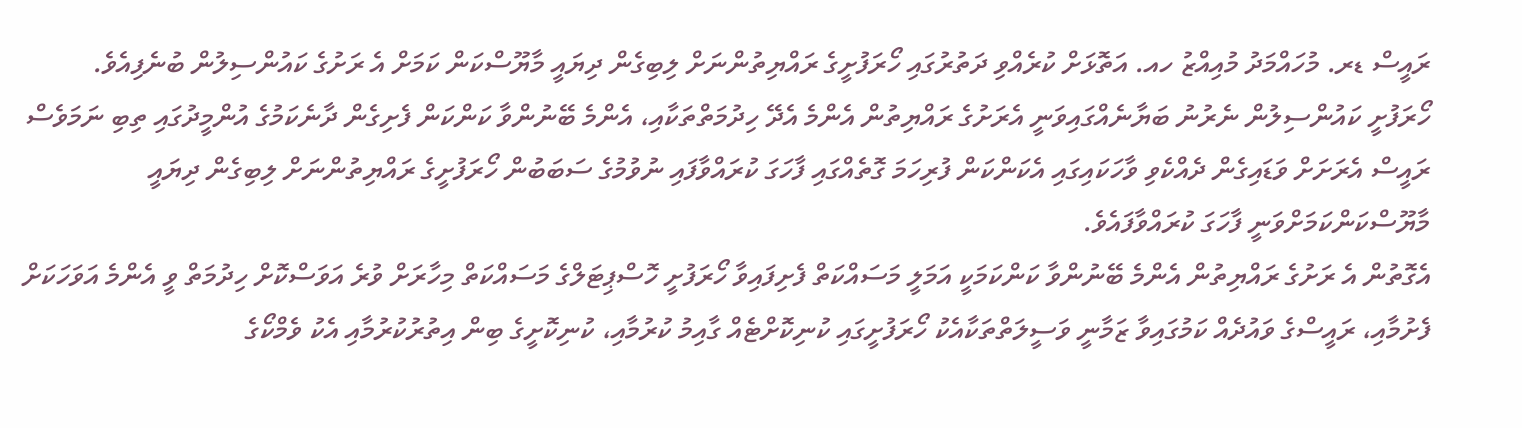ރައީސް ޑރ. މުހައްމަދު މުއިއްޒު ހއ. އަތޮޅަށް ކުރެއްވި ދަތުރުގައި ހޯރަފުށީގެ ރައްޔިތުންނަށް ލިބިގެން ދިޔައީ މާޔޫސްކަން ކަމަށް އެ ރަށުގެ ކައުންސިލުން ބުނެފިއެވެ.
ހޯރަފުށީ ކައުންސިލުން ނެރުނު ބަޔާނެއްގައިވަނީ އެރަށުގެ ރައްޔިތުން އެންމެ އެދޭ ހިދުމަތްތަކާއި، އެންމެ ބޭނުންވާ ކަންކަން ފެށިގެން ދާނެކަމުގެ އުންމީދުގައި ތިބި ނަމަވެސް ރައީސް އެރަށަށް ވަޑައިގެން ދެއްކެވި ވާހަކައިގައި އެކަންކަން ފުރިހަމަ ގޮތެއްގައި ފާހަގަ ކުރައްވާފައި ނުވުމުގެ ސަބަބުން ހޯރަފުށީގެ ރައްޔިތުންނަށް ލިބިގެން ދިޔައީ މާޔޫސްކަންކަމަށްވަނީ ފާހަގަ ކުރައްވާފައެވެ.
އެގޮތުން އެ ރަށުގެ ރައްޔިތުން އެންމެ ބޭނުންވާ ކަންކަމަކީ އަމަލީ މަސައްކަތް ފެށިފައިވާ ހޯރަފުށީ ހޮސްޕިޓަލްގެ މަސައްކަތް މިހާރަށް ވުރެ އަވަސްކޮށް ހިދުމަތް ވީ އެންމެ އަވަހަކަށް ފެށުމާއި، ރައީސްގެ ވައުދެއް ކަމުގައިވާ ޒަމާނީ ވަސީލަތްތަކާއެކު ހޯރަފުށީގައި ކުނިކޮށްޓެއް ގާއިމު ކުރުމާއި، ކުނިކޮށީގެ ބިން އިތުރުކުރުމާއި އެކު ވެމްކޯގެ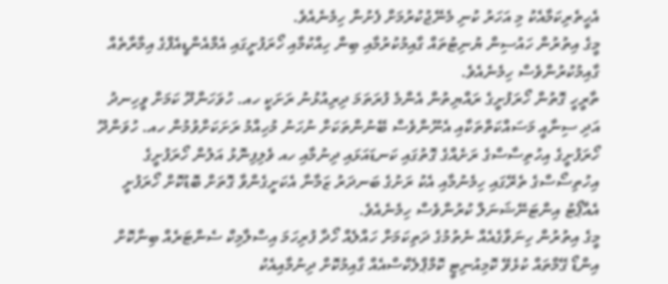އެހީތެރިކަމާއެކު މި އަހަރު ކުނި މެނޭޖުކުރުމަށް ފެށުން ހިމެނެއެވެ.
މީގެ އިތުރުން ހައުސިން ޔުނިޓުތައް ގާއިމުކުރުމާއި ބިން ހިއްކުމާއި ހޯރަފުށީގައި އެމްއެންޑީއެފްގެ އިމާރާތެއް ގާއިމުކުރުންވެސް ހިމެނެއެވެ.
ތާރީހީ ގޮތުން ހޯރަފުށީގެ ރައްޔިތުން އެންމެ ފުރަތަމަ ދިރިއުޅުނު ރަށަކީ ހއ. ހުވަހަންދޫ ކަމަށް ވީހިނދު އަދި ސިނާއީ މަސައްކަތްތަކާއި އެނޫންވެސް ބޭނުންތަކަށް ނުހަނު މުހިއްމު ރަށަކަށްވުމުން ހއ. ހުވަންދޫ ހޯރަފުށީގެ އިހުތިސާސްގެ ރަށެއްގެ ގޮތުގައި ކަނޑައަޅައި ދިނުމާއި ހއ ވެލިފިނޮޅު އަލުން ހޯރަފުށީގެ އިހުތިސޯސްގެ ތެރޭގައި ހިމެނުމާއި އެކު ރަށުގެ ބަނދަރު ޒަމާނާ އެކަށީގެންވާ ގޮތަށް ބޮޑުކޮށް ހޯރަފުށީ އެއާޕޯޓު އިންޓަނޭޝަނަލް ކުރުންވެސް ހިމެނެއެވެ.
މީގެ އިތުރުން ހިނަވާގެއެއް ނެތުމުގެ ދަތިކަމަށް ހައްލެއް ހޯދާ ފުރިހަމަ އިސްލާމިކް ސެންޓަރެއް ބިނާކޮށް އިންޑޯ ގޭމްތައް ކުޅެވޭ ކޮމިއުނިޓީ ކޮމްޕްލެކްސްއެއް ގާއިމުކޮށް ދިނުމާއިއެކު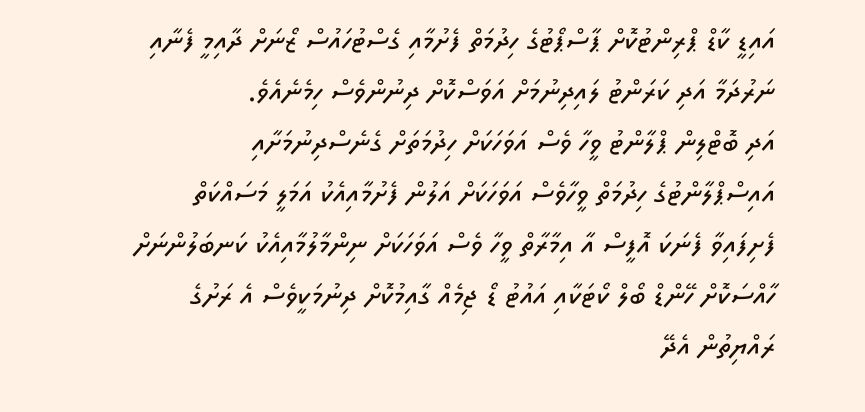އައިޑީ ކާޑް ޕްރިންޓުކޮށް ޕާސްޕޯޓުގެ ހިދުމަތް ފެށުމާއި ގެސްޓުހައުސް ޒޯނަށް ދާއިމީ ފެނާއި ނަރުދަމާ އަދި ކަރަންޓު ލައިދިނުމަށް އަވަސްކޮށް ދިނުންވެސް ހިމެނެއެވެ.
އަދި ބޮޓްލިން ޕްލާންޓު ވީހާ ވެސް އަވަހަކަށް ހިދުމަތަށް ގެނެސްދިނުމަށާއި އައިސްޕްލާންޓުގެ ހިދުމަތް ވީހާވެސް އަވަހަކަށް އަލުން ފެށުމާއިއެކު އަމަލީ މަސައްކަތް ފެށިފައިވާ ފެނަކަ އޮފީސް އާ އިމާރާތް ވީހާ ވެސް އަވަހަކަށް ނިންމާލުމާއިއެކު ކަނބަލުންނަށް ހާއްސަކޮށް ހޭންޑް ބޯލް ކޯޓަކާއި އައުޓު ޑޯ ޖިމެއް ގާއިމުކޮށް ދިނުމަކީވެސް އެ ރަށުގެ ރައްޔިތުން އެދޭ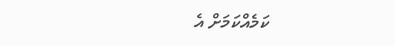ކަމެއްކަމަށް އެ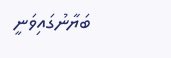ބަޔާނުގައިވަނީ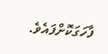ފާހަގަކޮށްފައެވެ.